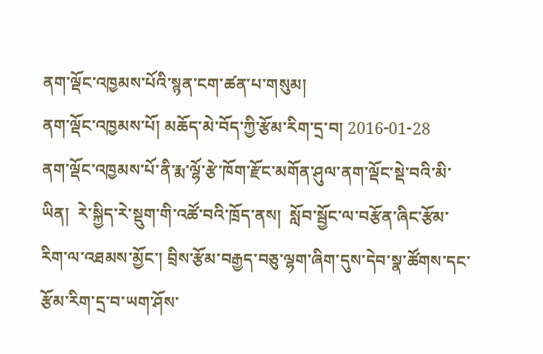ནག་ལྡོང་འཁྱམས་པོའི་སྙན་ངག་ཚན་པ་གསུམ།
ནག་ལྡོང་འཁྱམས་པོ། མཆོད་མེ་བོད་ཀྱི་རྩོམ་རིག་དྲ་བ། 2016-01-28
ནག་ལྡོང་འཁྱམས་པོ་ནི་རྨ་ལྷོ་རྩེ་ཁོག་རྫོང་མགོན་ཤུལ་ནག་ལྡོང་སྡེ་བའི་མི་ཡིན།  རེ་སྐྱིད་རེ་སྡུག་གི་འཚོ་བའི་ཁྲོད་ནས།  སློབ་སྦྱོང་ལ་བརྩོན་ཞིང་རྩོམ་རིག་ལ་འཐམས་མྱོང་། བྲིས་རྩོམ་བརྒྱད་བཅུ་ལྷག་ཞིག་དུས་དེབ་སྣ་ཚོགས་དང་རྩོམ་རིག་དྲ་བ་ཡག་ཤོས་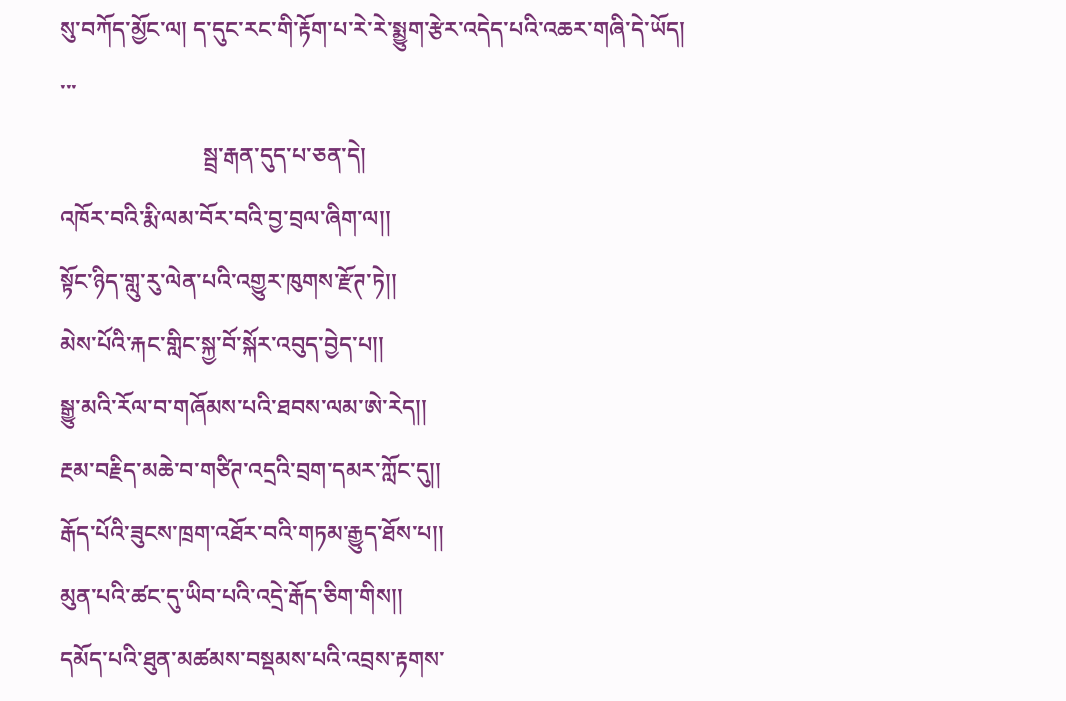སུ་བཀོད་མྱོང་ལ། ད་དུང་རང་གི་རྟོག་པ་རེ་རེ་སྨྱུག་རྩེར་འདེད་པའི་འཆར་གཞི་དེ་ཡོད།
་་་
                         སྦྲ་རྒན་དུད་པ་ཅན་དེ།
འཁོར་བའི་རྨི་ལམ་བོར་བའི་བྱ་བྲལ་ཞིག་ལ།།
སྟོང་ཉིད་གླུ་རུ་ལེན་པའི་འགྱུར་ཁུགས་རྫོཊ་ཏེ།།
མེས་པོའི་རྐང་གླིང་སྐྱ་བོ་སྐོར་འབུད་བྱེད་པ།།
སྒྱུ་མའི་རོལ་བ་གཞོམས་པའི་ཐབས་ལམ་ཨེ་རེད།།
རྔམ་བརྗིད་མཆེ་བ་གཙིཊ་འདྲའི་བྲག་དམར་ཀློང་དུ།།
རྒོད་པོའི་ཟུངས་ཁྲག་འཐོར་བའི་གཏམ་རྒྱུད་ཐོས་པ།།
མུན་པའི་ཚང་དུ་ཡིབ་པའི་འདྲེ་རྒོད་ཅིག་གིས།།
དམོད་པའི་ཐུན་མཚམས་བསྡམས་པའི་འབྲས་རྟགས་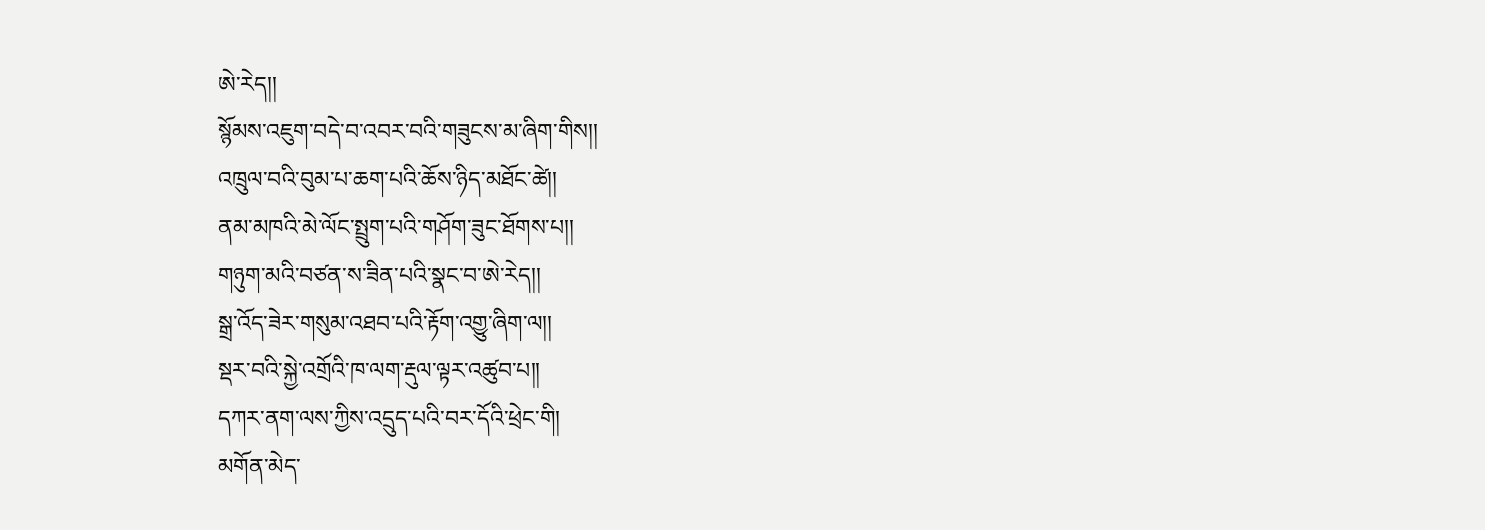ཨེ་རེད།།
སྙོམས་འཇུག་བདེ་བ་འབར་བའི་གཟུངས་མ་ཞིག་གིས།།
འཁྲུལ་བའི་བུམ་པ་ཆག་པའི་ཆོས་ཉིད་མཐོང་ཚེ།།
ནམ་མཁའི་མེ་ལོང་སྤྲུག་པའི་གཤོག་ཟུང་ཐོགས་པ།།
གཉུག་མའི་བཙན་ས་ཟིན་པའི་སྣང་བ་ཨེ་རེད།།
སྒྲ་འོད་ཟེར་གསུམ་འཐབ་པའི་རྟོག་འགྱུ་ཞིག་ལ།།
སྡར་བའི་སྐྱེ་འགྲོའི་ཁ་ལག་རྡུལ་ལྟར་འཚུབ་པ།།
དཀར་ནག་ལས་ཀྱིས་འདྲུད་པའི་བར་དོའི་ཕྲེང་གི།
མགོན་མེད་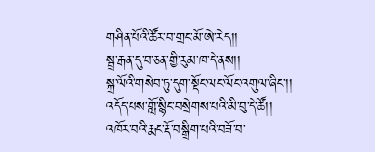གཤིན་པོའི་ཚོར་བ་གྲང་མོ་ཨེ་རེད།།
སྦྲ་རྒན་དུ་བ་ཅན་གྱི་རུམ་ཁ་དེ་ནས།།
སྐྲ་ལོའི་གསེབ་ཏུ་དུག་སྡོང་ལང་ལོང་འགུལ་ཞིང་།།
འདོད་པས་གློ་སྙིང་བསྲེགས་པའི་མི་བུ་དེ་ཚོ།།
འཁོར་བའི་རྨང་རྡོ་བསྒྲིག་པའི་བཟོ་བ་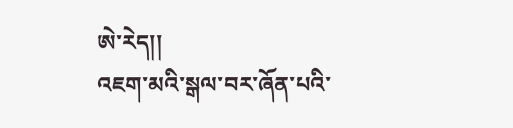ཨེ་རེད།།
འཇག་མའི་སྒལ་བར་ཞོན་པའི་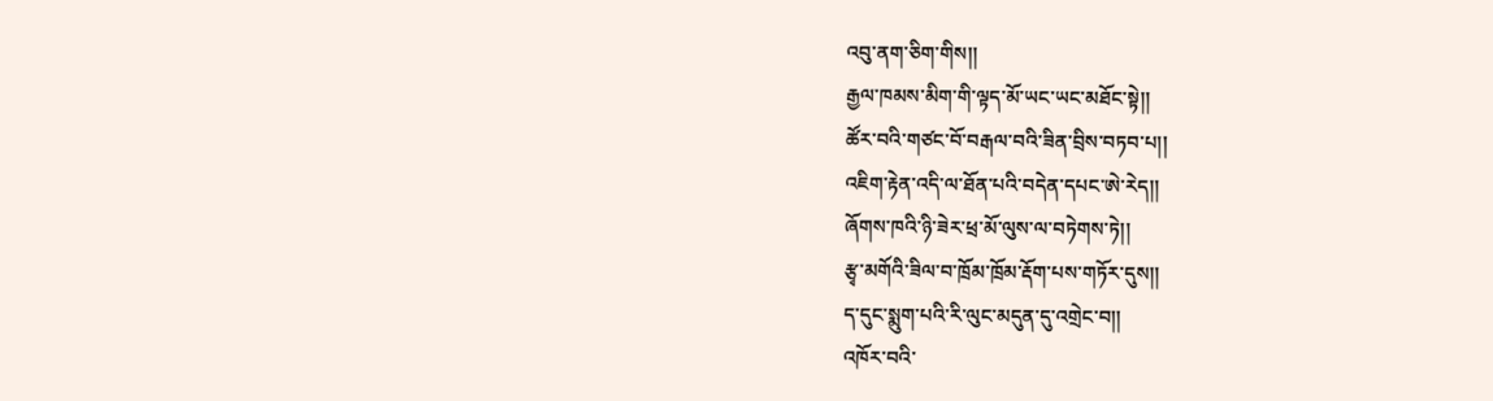འབུ་ནག་ཅིག་གིས།།
རྒྱལ་ཁམས་མིག་གི་ལྟད་མོ་ཡང་ཡང་མཐོང་སྟེ།།
ཚོར་བའི་གཙང་བོ་བརྒལ་བའི་ཟིན་བྲིས་བཏབ་པ།།
འཇིག་རྟེན་འདི་ལ་ཐོན་པའི་བདེན་དཔང་ཨེ་རེད།།
ཞོགས་ཁའི་ཉི་ཟེར་ཕྲ་མོ་ལུས་ལ་བཏེགས་ཏེ།།
རྩྭ་མགོའི་ཟིལ་བ་ཁྲོམ་ཁྲོམ་རྡོག་པས་གཏོར་དུས།།
ད་དུང་སྨུག་པའི་རི་ལུང་མདུན་དུ་འགྲེང་བ།།
འཁོར་བའི་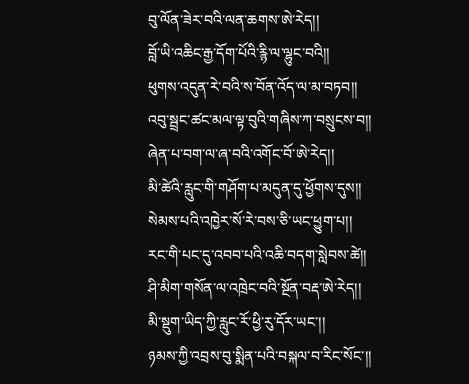བུ་ལོན་ཟེར་བའི་ལན་ཆགས་ཨེ་རེད།།
བློ་ཡི་འཆིང་རྒྱ་དོག་པོའི་རྙི་ལ་ལྷུང་བའི།།
ཕུགས་འདུན་རེ་བའི་ས་བོན་འོད་ལ་མ་བཏབ།།
འབུ་སྦྲང་ཚང་མལ་ལྟ་བུའི་གཞིས་ཀ་བསྲུངས་བ།།
ཞེན་པ་བག་ལ་ཞ་བའི་འགོང་བོ་ཨེ་རེད།།
མི་ཚེའི་རླུང་གི་གཤོག་པ་མདུན་དུ་ཕྱོགས་དུས།།
སེམས་པའི་འཁྱེར་སོ་རེ་བས་ཅི་ཡང་ཕྱུག་པ།།
རང་གི་པང་དུ་འབབ་པའི་འཆི་བདག་སླེབས་ཚེ།།
ཤི་མིག་གསོན་ལ་འཁྲེང་བའི་སྔོན་བརྡ་ཨེ་རེད།།
མི་སྡུག་ཡིད་ཀྱི་རླུང་རོ་ཕྱི་རུ་དོར་ཡང་།།
ཉམས་ཀྱི་འབྲས་བུ་སྨིན་པའི་བསྐལ་བ་རིང་སོང་།།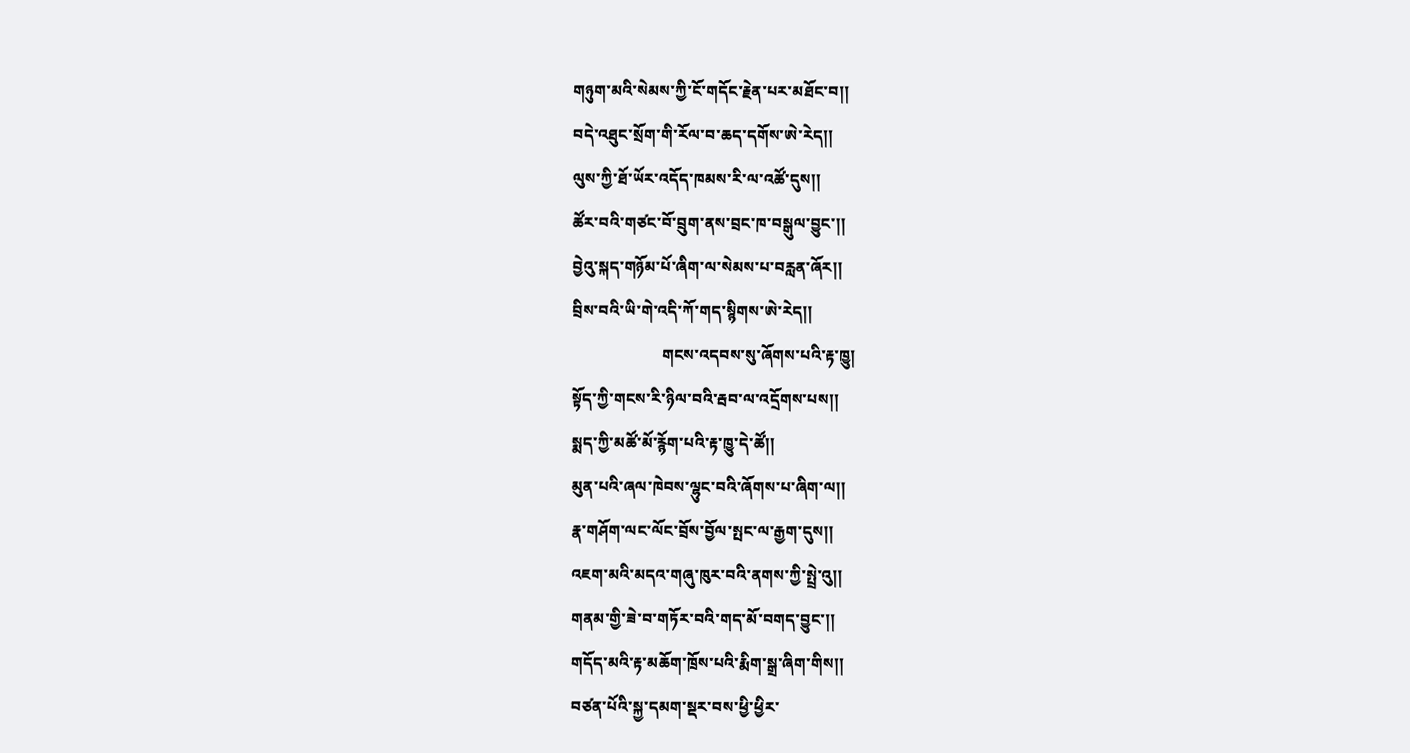གཉུག་མའི་སེམས་ཀྱི་ངོ་གདོང་རྗེན་པར་མཐོང་བ།།
བདེ་འཐུང་སྲོག་གི་རོལ་བ་ཆད་དགོས་ཨེ་རེད།།
ལུས་ཀྱི་ཐོ་ཡོར་འདོད་ཁམས་རི་ལ་འཚོ་དུས།།
ཚོར་བའི་གཙང་བོ་བྲུག་ནས་བྲང་ཁ་བསྒུལ་བྱུང་།།
བྱེའུ་སྐད་གཉོམ་པོ་ཞིག་ལ་སེམས་པ་བརླན་ཞོར།།
བྲིས་བའི་ཡི་གེ་འདི་ཀོ་གད་སྙིགས་ཨེ་རེད།།
                       གངས་འདབས་སུ་ཞོགས་པའི་རྟ་ཁྱུ།
སྟོད་ཀྱི་གངས་རི་ཉིལ་བའི་རྦབ་ལ་འདྲོགས་པས།།
སྨད་ཀྱི་མཚོ་མོ་རྙོག་པའི་རྟ་ཁྱུ་དེ་ཚོ།།
མུན་པའི་ཞལ་ཁེབས་ལྷུང་བའི་ཞོགས་པ་ཞིག་ལ།།
རྣ་གཤོག་ལང་ལོང་བྲོས་བྱོལ་སྤང་ལ་རྒྱག་དུས།།
འཇག་མའི་མདའ་གཞུ་ཁུར་བའི་ནགས་ཀྱི་སྤྲེ་འུ།།
གནམ་གྱི་ཟེ་བ་གཏོར་བའི་གད་མོ་བགད་བྱུང་།།
གདོད་མའི་རྟ་མཆོག་ཁྲོས་པའི་རྨིག་སྒྲ་ཞིག་གིས།།
བཙན་པོའི་སྐྱ་དམག་སྡར་བས་ཕྱི་ཕྱིར་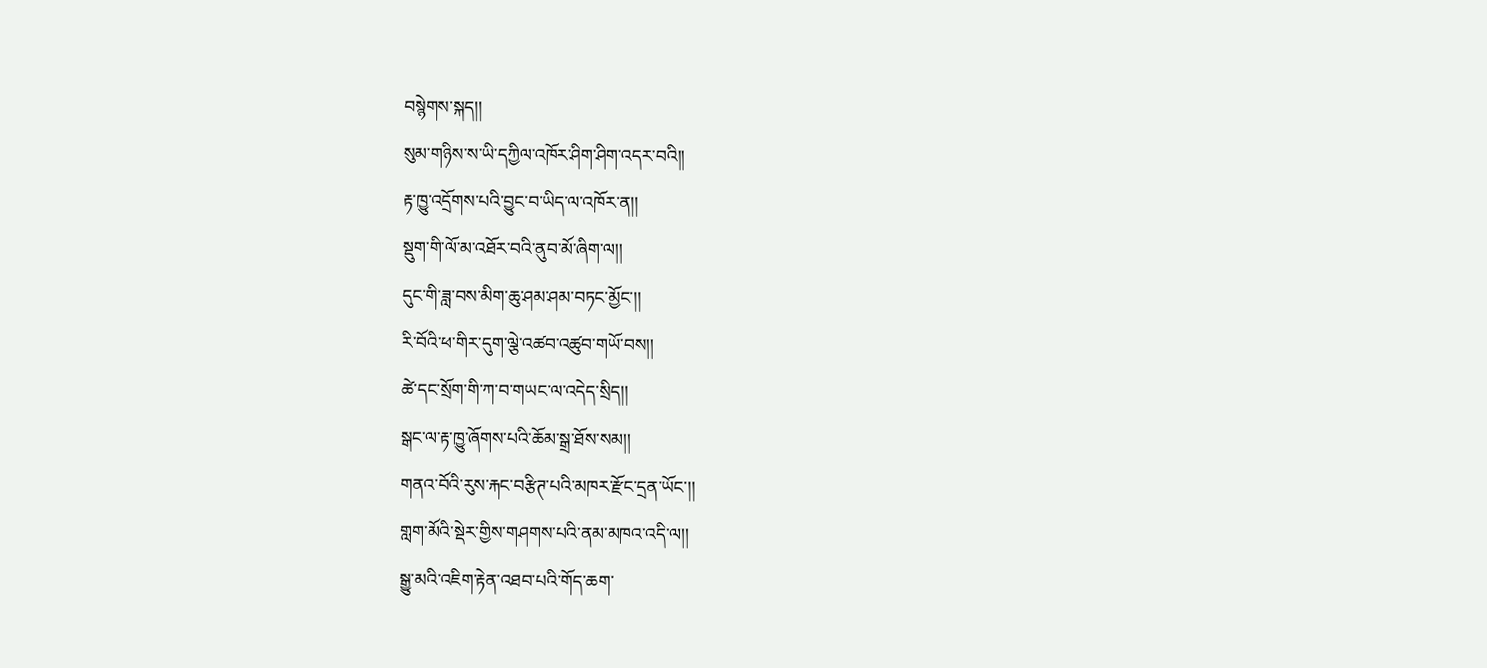བསྙེགས་སྐད།།
སུམ་གཉིས་ས་ཡི་དཀྱིལ་འཁོར་ཤིག་ཤིག་འདར་བའི།།
རྟ་ཁྱུ་འདྲོགས་པའི་བྱུང་བ་ཡིད་ལ་འཁོར་ན།།
སྡུག་གི་ལོ་མ་འཐོར་བའི་ནུབ་མོ་ཞིག་ལ།།
དུང་གི་ཟླ་བས་མིག་ཆུ་ཤམ་ཤམ་བཏང་མྱོང་།།
རི་བོའི་ཕ་གིར་དུག་ལྕེ་འཚབ་འཚུབ་གཡོ་བས།།
ཚེ་དང་སྲོག་གི་ཀ་བ་གཡང་ལ་འདེད་སྲིད།།
སྒང་ལ་རྟ་ཁྱུ་ཞོགས་པའི་ཆོམ་སྒྲ་ཐོས་སམ།།
གནའ་བོའི་རུས་རྐང་བརྩིཊ་པའི་མཁར་རྫོང་དྲན་ཡོང་།།
གླག་མོའི་སྡེར་གྱིས་གཤགས་པའི་ནམ་མཁའ་འདི་ལ།།
སྒྱུ་མའི་འཇིག་རྟེན་འཐབ་པའི་གོད་ཆག་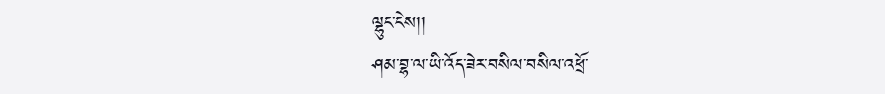ལྷུང་ངེས།།
ཤམ་བྷ་ལ་ཡི་འོད་ཟེར་བསིལ་བསིལ་འཕྲོ་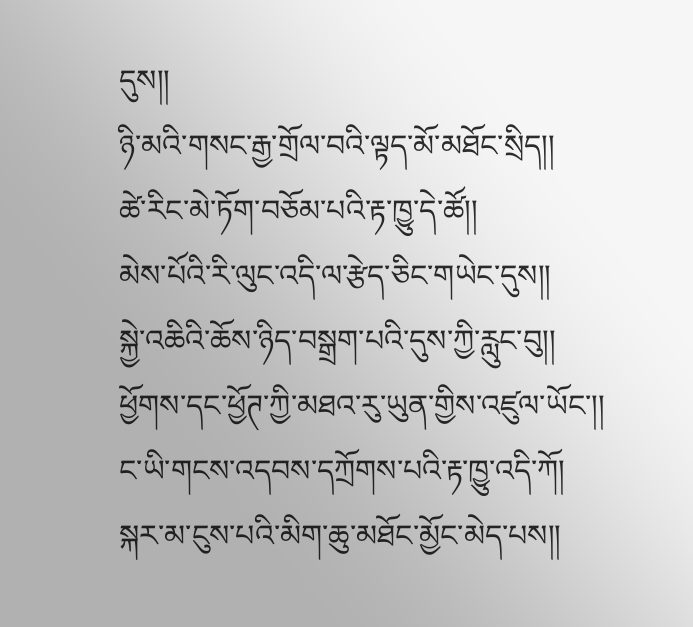དུས།།
ཉི་མའི་གསང་རྒྱ་གྲོལ་བའི་ལྟད་མོ་མཐོང་སྲིད།།
ཚེ་རིང་མེ་ཏོག་བཅོམ་པའི་རྟ་ཁྱུ་དེ་ཚོ།།
མེས་པོའི་རི་ལུང་འདི་ལ་རྩེད་ཅིང་གཡེང་དུས།།
སྐྱེ་འཆིའི་ཆོས་ཉིད་བསྒྲག་པའི་དུས་ཀྱི་རླུང་བུ།།
ཕྱོགས་དང་ཕྱོཊ་ཀྱི་མཐའ་རུ་ཡུན་གྱིས་འཛུལ་ཡོང་།།
ང་ཡི་གངས་འདབས་དཀྲོགས་པའི་རྟ་ཁྱུ་འདི་ཀོ།
སྐར་མ་ངུས་པའི་མིག་ཆུ་མཐོང་མྱོང་མེད་པས།།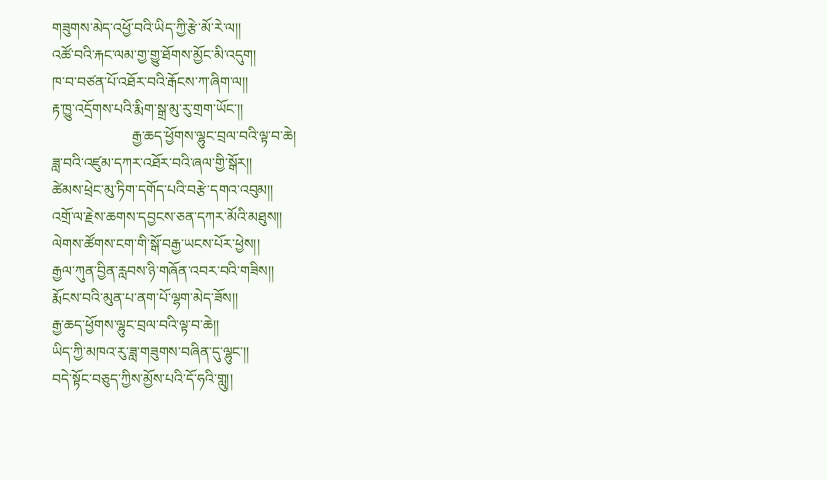གཟུགས་མེད་འཕྱོ་བའི་ཡིད་ཀྱི་རྩེ་མོ་རེ་ལ།།
འཚོ་བའི་རྐང་ལམ་གྱ་གྱུ་ཐོགས་མྱོང་མི་འདུག།
ཁ་བ་བཙན་པོ་འཐོར་བའི་རྒོངས་ཀ་ཞིག་ལ།།
རྟ་ཁྱུ་འདྲོགས་པའི་རྨིག་སྒྲ་མུ་རུ་གྲག་ཡོང་།།
                      རྒྱ་ཆད་ཕྱོགས་ལྷུང་བྲལ་བའི་ལྟ་བ་ཆེ།
ཟླ་བའི་འཛུམ་དཀར་འཐོར་བའི་ཞལ་གྱི་སྒོར།།
ཚེམས་ཕྲེང་མུ་ཏིག་དགོད་པའི་བརྩེ་དགའ་འབུམ།།
འགྲོ་ལ་རྗེས་ཆགས་དབྱངས་ཅན་དཀར་མོའི་མཐུས།།
ལེགས་ཚོགས་ངག་གི་སྒོ་བརྒྱ་ཡངས་པོར་ཕྱེས།།
རྒྱལ་ཀུན་བྱིན་རླབས་ཉི་གཞོན་འབར་བའི་གཟིས།།
རྨོངས་བའི་མུན་པ་ནག་པོ་ལྷག་མེད་ཟོས།།
རྒྱ་ཆད་ཕྱོགས་ལྷུང་བྲལ་བའི་ལྟ་བ་ཆེ།།
ཡིད་ཀྱི་མཁའ་རུ་ཟླ་གཟུགས་བཞིན་དུ་ལྷུང་།།
བདེ་སྟོང་བཅུད་ཀྱིས་མྱོས་པའི་དོ་ཧའི་གླུ།།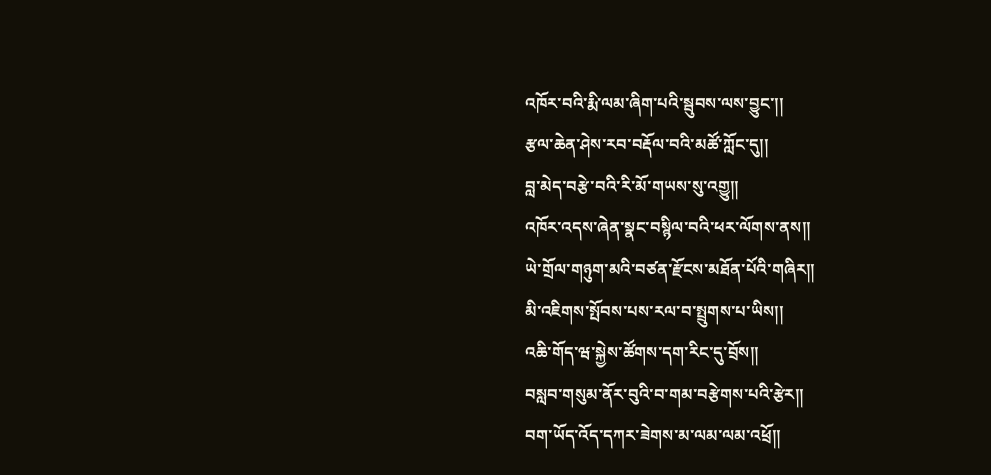འཁོར་བའི་རྨི་ལམ་ཞིག་པའི་སྦུབས་ལས་བྱུང་།།
རྩལ་ཆེན་ཤེས་རབ་བརྡོལ་བའི་མཚོ་ཀློང་དུ།།
བླ་མེད་བརྩེ་བའི་རི་མོ་གཡས་སུ་འགྱུ།།
འཁོར་འདས་ཞེན་སྣང་བསྙིལ་བའི་ཕར་ལོགས་ནས།།
ཡེ་གྲོལ་གཉུག་མའི་བཙན་རྫོངས་མཐོན་པོའི་གཞིར།།
མི་འཇིགས་སྤོབས་པས་རལ་བ་སྤྲུགས་པ་ཡིས།།
འཆི་གོད་ཝ་སྐྱེས་ཚོགས་དག་རིང་དུ་བྲོས།།
བསླབ་གསུམ་ནོར་བུའི་བ་གམ་བརྩེགས་པའི་རྩེར།།
བག་ཡོད་འོད་དཀར་ཟེགས་མ་ལམ་ལམ་འཕྲོ།།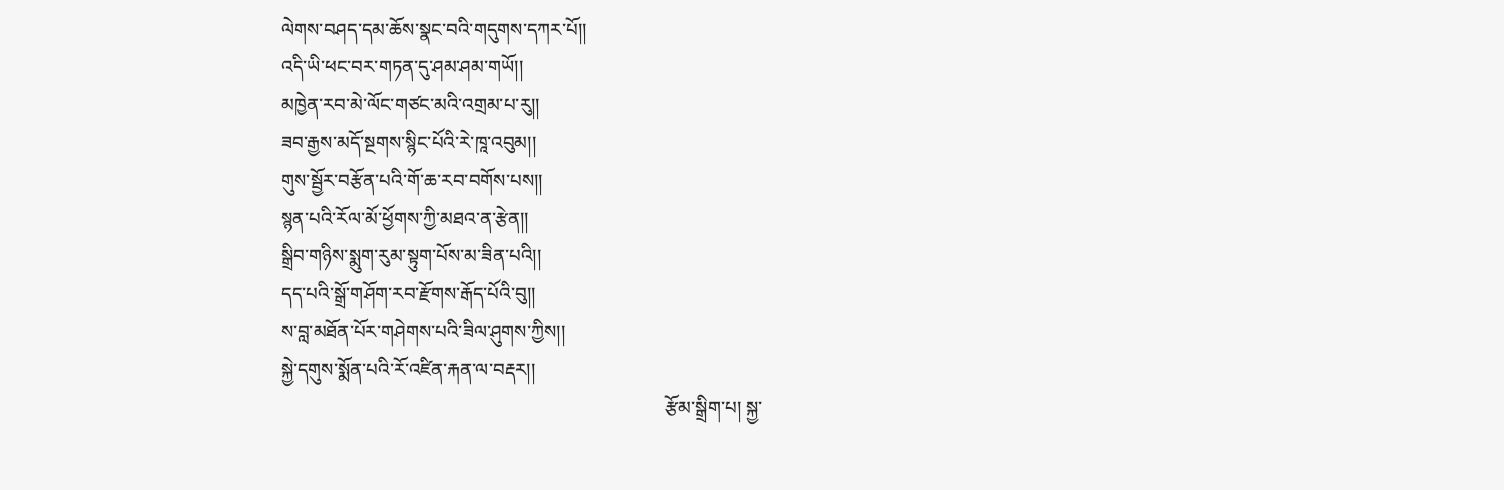ལེགས་བཤད་དམ་ཆོས་སྣང་བའི་གདུགས་དཀར་པོ།།
འདི་ཡི་ཕང་བར་གཏན་དུ་ཤམ་ཤམ་གཡོ།།
མཁྱེན་རབ་མེ་ལོང་གཙང་མའི་འགྲམ་པ་རུ།།
ཟབ་རྒྱས་མདོ་སྔགས་སྙིང་པོའི་རེ་ཁཱ་འབུམ།།
གུས་སྦྱོར་བརྩོན་པའི་གོ་ཆ་རབ་བགོས་པས།།
སྙན་པའི་རོལ་མོ་ཕྱོགས་ཀྱི་མཐའ་ན་རྩེན།།
སྒྲིབ་གཉིས་སྨུག་རུམ་སྟུག་པོས་མ་ཟིན་པའི།།
དད་པའི་སྒྲོ་གཤོག་རབ་རྫོགས་རྒོད་པོའི་བུ།།
ས་བླ་མཐོན་པོར་གཤེགས་པའི་ཟིལ་ཤུགས་ཀྱིས།།
སྐྱེ་དགུས་སྨོན་པའི་རོ་འཛིན་རྐན་ལ་བརྡར།།
                                                                                  རྩོམ་སྒྲིག་པ། སྐྱ་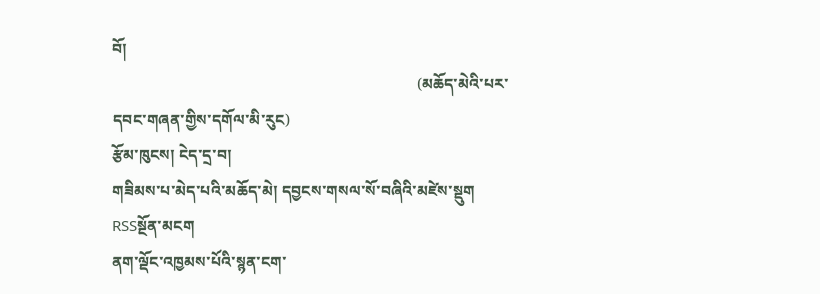བོ།
                                                                              (མཆོད་མེའི་པར་དབང་གཞན་གྱིས་དགོལ་མི་རུང)
རྩོམ་ཁུངས། ངེད་དྲ་བ།
གཟིམས་པ་མེད་པའི་མཆོད་མེ། དབྱངས་གསལ་སོ་བཞིའི་མཛེས་སྡུག  RSSསྔོན་མངག
ནག་ལྡོང་འཁྱམས་པོའི་སྙན་ངག་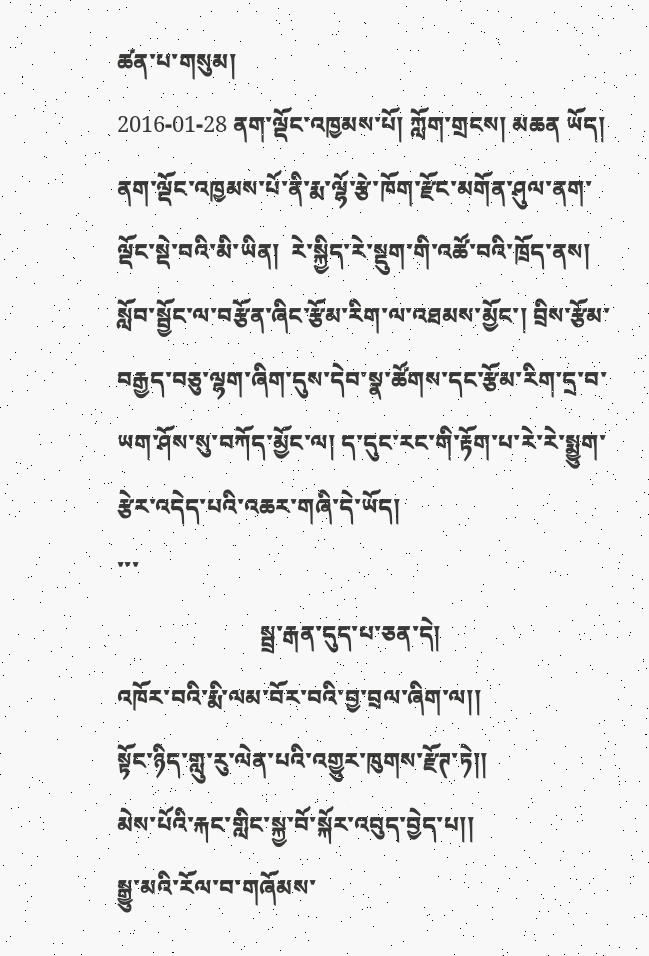ཚན་པ་གསུམ།
2016-01-28 ནག་ལྡོང་འཁྱམས་པོ། ཀློག་གྲངས། མཆན ཡོད།
ནག་ལྡོང་འཁྱམས་པོ་ནི་རྨ་ལྷོ་རྩེ་ཁོག་རྫོང་མགོན་ཤུལ་ནག་ལྡོང་སྡེ་བའི་མི་ཡིན།  རེ་སྐྱིད་རེ་སྡུག་གི་འཚོ་བའི་ཁྲོད་ནས།  སློབ་སྦྱོང་ལ་བརྩོན་ཞིང་རྩོམ་རིག་ལ་འཐམས་མྱོང་། བྲིས་རྩོམ་བརྒྱད་བཅུ་ལྷག་ཞིག་དུས་དེབ་སྣ་ཚོགས་དང་རྩོམ་རིག་དྲ་བ་ཡག་ཤོས་སུ་བཀོད་མྱོང་ལ། ད་དུང་རང་གི་རྟོག་པ་རེ་རེ་སྨྱུག་རྩེར་འདེད་པའི་འཆར་གཞི་དེ་ཡོད།
་་་
                         སྦྲ་རྒན་དུད་པ་ཅན་དེ།
འཁོར་བའི་རྨི་ལམ་བོར་བའི་བྱ་བྲལ་ཞིག་ལ།།
སྟོང་ཉིད་གླུ་རུ་ལེན་པའི་འགྱུར་ཁུགས་རྫོཊ་ཏེ།།
མེས་པོའི་རྐང་གླིང་སྐྱ་བོ་སྐོར་འབུད་བྱེད་པ།།
སྒྱུ་མའི་རོལ་བ་གཞོམས་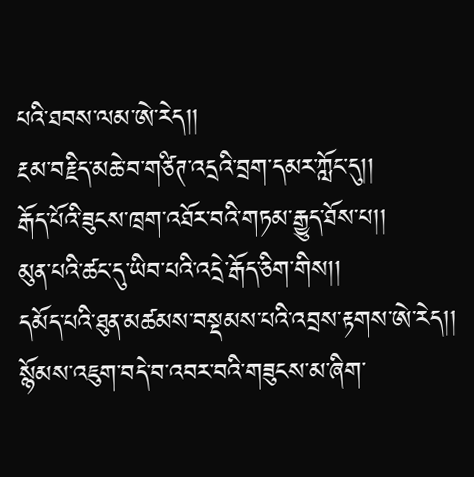པའི་ཐབས་ལམ་ཨེ་རེད།།
རྔམ་བརྗིད་མཆེ་བ་གཙིཊ་འདྲའི་བྲག་དམར་ཀློང་དུ།།
རྒོད་པོའི་ཟུངས་ཁྲག་འཐོར་བའི་གཏམ་རྒྱུད་ཐོས་པ།།
མུན་པའི་ཚང་དུ་ཡིབ་པའི་འདྲེ་རྒོད་ཅིག་གིས།།
དམོད་པའི་ཐུན་མཚམས་བསྡམས་པའི་འབྲས་རྟགས་ཨེ་རེད།།
སྙོམས་འཇུག་བདེ་བ་འབར་བའི་གཟུངས་མ་ཞིག་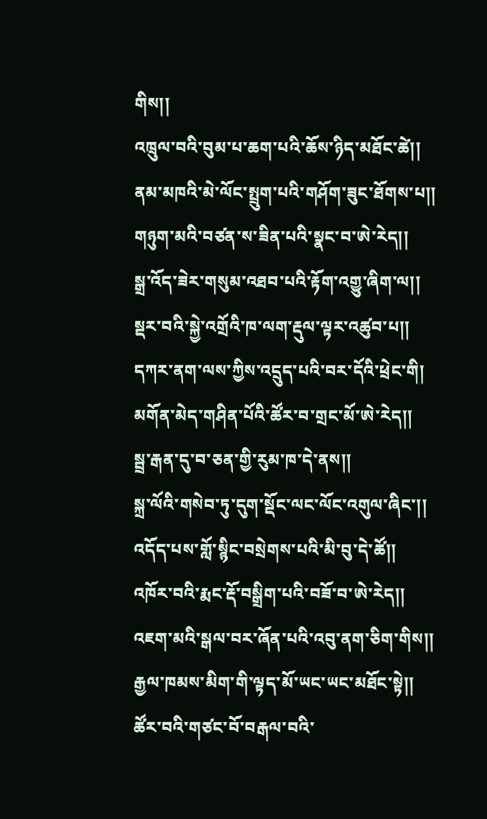གིས།།
འཁྲུལ་བའི་བུམ་པ་ཆག་པའི་ཆོས་ཉིད་མཐོང་ཚེ།།
ནམ་མཁའི་མེ་ལོང་སྤྲུག་པའི་གཤོག་ཟུང་ཐོགས་པ།།
གཉུག་མའི་བཙན་ས་ཟིན་པའི་སྣང་བ་ཨེ་རེད།།
སྒྲ་འོད་ཟེར་གསུམ་འཐབ་པའི་རྟོག་འགྱུ་ཞིག་ལ།།
སྡར་བའི་སྐྱེ་འགྲོའི་ཁ་ལག་རྡུལ་ལྟར་འཚུབ་པ།།
དཀར་ནག་ལས་ཀྱིས་འདྲུད་པའི་བར་དོའི་ཕྲེང་གི།
མགོན་མེད་གཤིན་པོའི་ཚོར་བ་གྲང་མོ་ཨེ་རེད།།
སྦྲ་རྒན་དུ་བ་ཅན་གྱི་རུམ་ཁ་དེ་ནས།།
སྐྲ་ལོའི་གསེབ་ཏུ་དུག་སྡོང་ལང་ལོང་འགུལ་ཞིང་།།
འདོད་པས་གློ་སྙིང་བསྲེགས་པའི་མི་བུ་དེ་ཚོ།།
འཁོར་བའི་རྨང་རྡོ་བསྒྲིག་པའི་བཟོ་བ་ཨེ་རེད།།
འཇག་མའི་སྒལ་བར་ཞོན་པའི་འབུ་ནག་ཅིག་གིས།།
རྒྱལ་ཁམས་མིག་གི་ལྟད་མོ་ཡང་ཡང་མཐོང་སྟེ།།
ཚོར་བའི་གཙང་བོ་བརྒལ་བའི་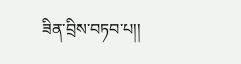ཟིན་བྲིས་བཏབ་པ།།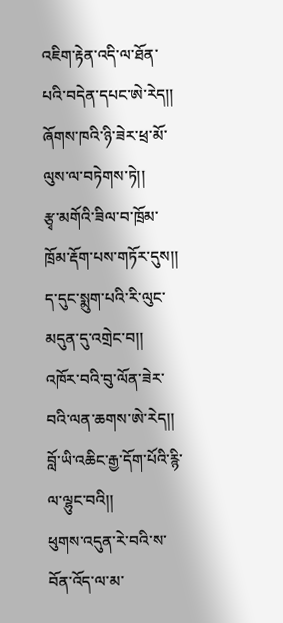འཇིག་རྟེན་འདི་ལ་ཐོན་པའི་བདེན་དཔང་ཨེ་རེད།།
ཞོགས་ཁའི་ཉི་ཟེར་ཕྲ་མོ་ལུས་ལ་བཏེགས་ཏེ།།
རྩྭ་མགོའི་ཟིལ་བ་ཁྲོམ་ཁྲོམ་རྡོག་པས་གཏོར་དུས།།
ད་དུང་སྨུག་པའི་རི་ལུང་མདུན་དུ་འགྲེང་བ།།
འཁོར་བའི་བུ་ལོན་ཟེར་བའི་ལན་ཆགས་ཨེ་རེད།།
བློ་ཡི་འཆིང་རྒྱ་དོག་པོའི་རྙི་ལ་ལྷུང་བའི།།
ཕུགས་འདུན་རེ་བའི་ས་བོན་འོད་ལ་མ་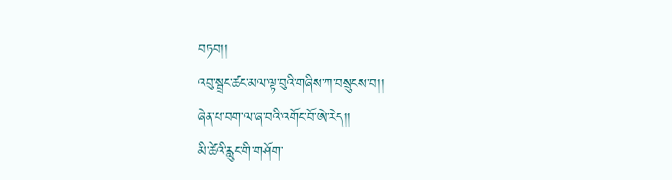བཏབ།།
འབུ་སྦྲང་ཚང་མལ་ལྟ་བུའི་གཞིས་ཀ་བསྲུངས་བ།།
ཞེན་པ་བག་ལ་ཞ་བའི་འགོང་བོ་ཨེ་རེད།།
མི་ཚེའི་རླུང་གི་གཤོག་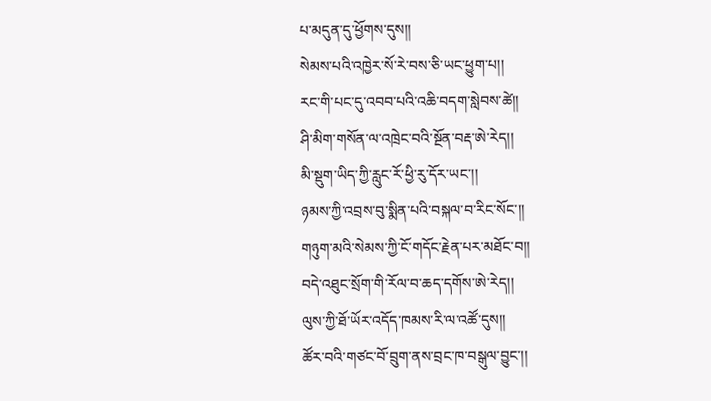པ་མདུན་དུ་ཕྱོགས་དུས།།
སེམས་པའི་འཁྱེར་སོ་རེ་བས་ཅི་ཡང་ཕྱུག་པ།།
རང་གི་པང་དུ་འབབ་པའི་འཆི་བདག་སླེབས་ཚེ།།
ཤི་མིག་གསོན་ལ་འཁྲེང་བའི་སྔོན་བརྡ་ཨེ་རེད།།
མི་སྡུག་ཡིད་ཀྱི་རླུང་རོ་ཕྱི་རུ་དོར་ཡང་།།
ཉམས་ཀྱི་འབྲས་བུ་སྨིན་པའི་བསྐལ་བ་རིང་སོང་།།
གཉུག་མའི་སེམས་ཀྱི་ངོ་གདོང་རྗེན་པར་མཐོང་བ།།
བདེ་འཐུང་སྲོག་གི་རོལ་བ་ཆད་དགོས་ཨེ་རེད།།
ལུས་ཀྱི་ཐོ་ཡོར་འདོད་ཁམས་རི་ལ་འཚོ་དུས།།
ཚོར་བའི་གཙང་བོ་བྲུག་ནས་བྲང་ཁ་བསྒུལ་བྱུང་།།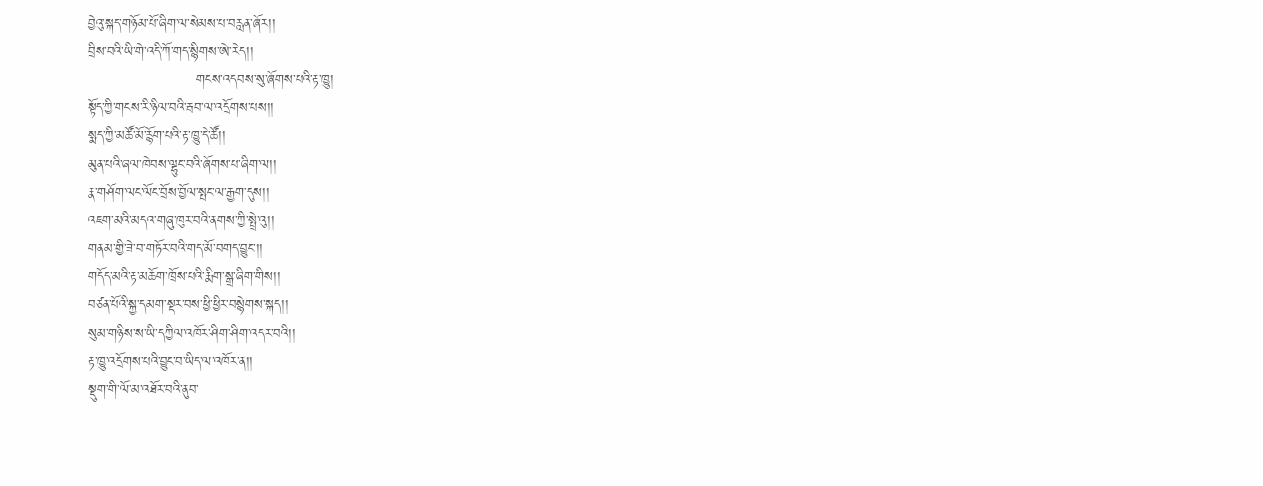བྱེའུ་སྐད་གཉོམ་པོ་ཞིག་ལ་སེམས་པ་བརླན་ཞོར།།
བྲིས་བའི་ཡི་གེ་འདི་ཀོ་གད་སྙིགས་ཨེ་རེད།།
                       གངས་འདབས་སུ་ཞོགས་པའི་རྟ་ཁྱུ།
སྟོད་ཀྱི་གངས་རི་ཉིལ་བའི་རྦབ་ལ་འདྲོགས་པས།།
སྨད་ཀྱི་མཚོ་མོ་རྙོག་པའི་རྟ་ཁྱུ་དེ་ཚོ།།
མུན་པའི་ཞལ་ཁེབས་ལྷུང་བའི་ཞོགས་པ་ཞིག་ལ།།
རྣ་གཤོག་ལང་ལོང་བྲོས་བྱོལ་སྤང་ལ་རྒྱག་དུས།།
འཇག་མའི་མདའ་གཞུ་ཁུར་བའི་ནགས་ཀྱི་སྤྲེ་འུ།།
གནམ་གྱི་ཟེ་བ་གཏོར་བའི་གད་མོ་བགད་བྱུང་།།
གདོད་མའི་རྟ་མཆོག་ཁྲོས་པའི་རྨིག་སྒྲ་ཞིག་གིས།།
བཙན་པོའི་སྐྱ་དམག་སྡར་བས་ཕྱི་ཕྱིར་བསྙེགས་སྐད།།
སུམ་གཉིས་ས་ཡི་དཀྱིལ་འཁོར་ཤིག་ཤིག་འདར་བའི།།
རྟ་ཁྱུ་འདྲོགས་པའི་བྱུང་བ་ཡིད་ལ་འཁོར་ན།།
སྡུག་གི་ལོ་མ་འཐོར་བའི་ནུབ་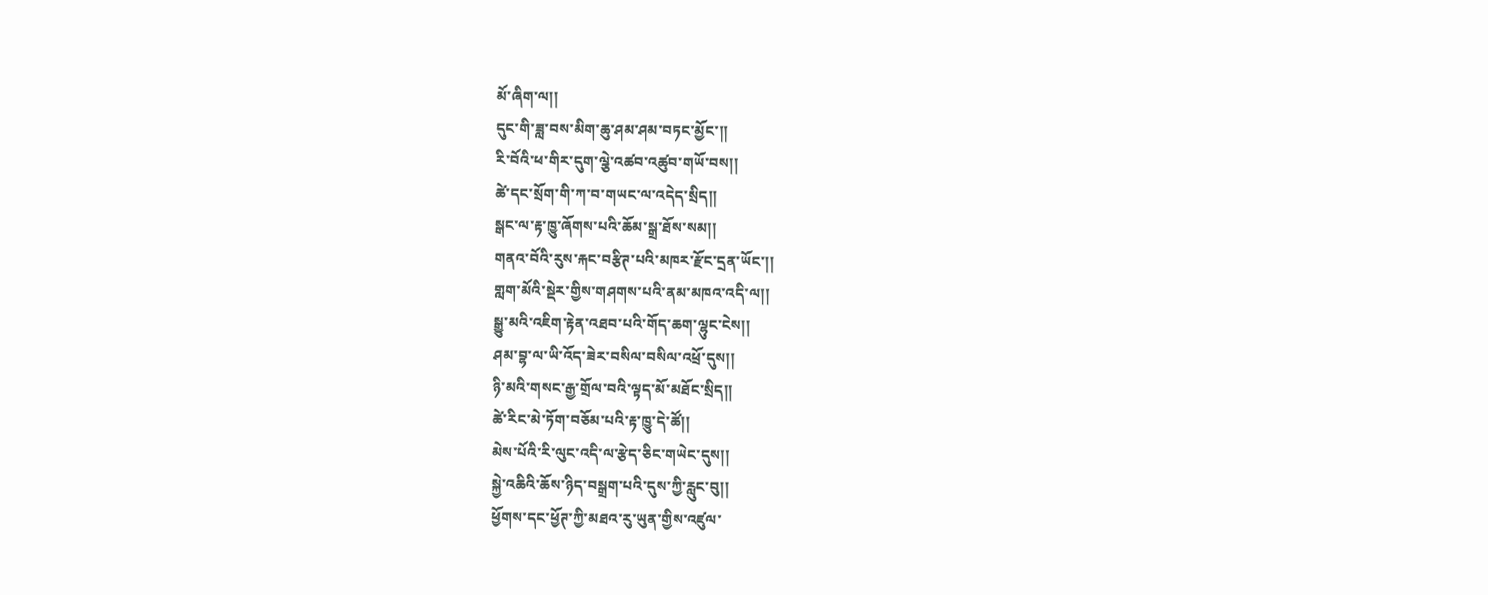མོ་ཞིག་ལ།།
དུང་གི་ཟླ་བས་མིག་ཆུ་ཤམ་ཤམ་བཏང་མྱོང་།།
རི་བོའི་ཕ་གིར་དུག་ལྕེ་འཚབ་འཚུབ་གཡོ་བས།།
ཚེ་དང་སྲོག་གི་ཀ་བ་གཡང་ལ་འདེད་སྲིད།།
སྒང་ལ་རྟ་ཁྱུ་ཞོགས་པའི་ཆོམ་སྒྲ་ཐོས་སམ།།
གནའ་བོའི་རུས་རྐང་བརྩིཊ་པའི་མཁར་རྫོང་དྲན་ཡོང་།།
གླག་མོའི་སྡེར་གྱིས་གཤགས་པའི་ནམ་མཁའ་འདི་ལ།།
སྒྱུ་མའི་འཇིག་རྟེན་འཐབ་པའི་གོད་ཆག་ལྷུང་ངེས།།
ཤམ་བྷ་ལ་ཡི་འོད་ཟེར་བསིལ་བསིལ་འཕྲོ་དུས།།
ཉི་མའི་གསང་རྒྱ་གྲོལ་བའི་ལྟད་མོ་མཐོང་སྲིད།།
ཚེ་རིང་མེ་ཏོག་བཅོམ་པའི་རྟ་ཁྱུ་དེ་ཚོ།།
མེས་པོའི་རི་ལུང་འདི་ལ་རྩེད་ཅིང་གཡེང་དུས།།
སྐྱེ་འཆིའི་ཆོས་ཉིད་བསྒྲག་པའི་དུས་ཀྱི་རླུང་བུ།།
ཕྱོགས་དང་ཕྱོཊ་ཀྱི་མཐའ་རུ་ཡུན་གྱིས་འཛུལ་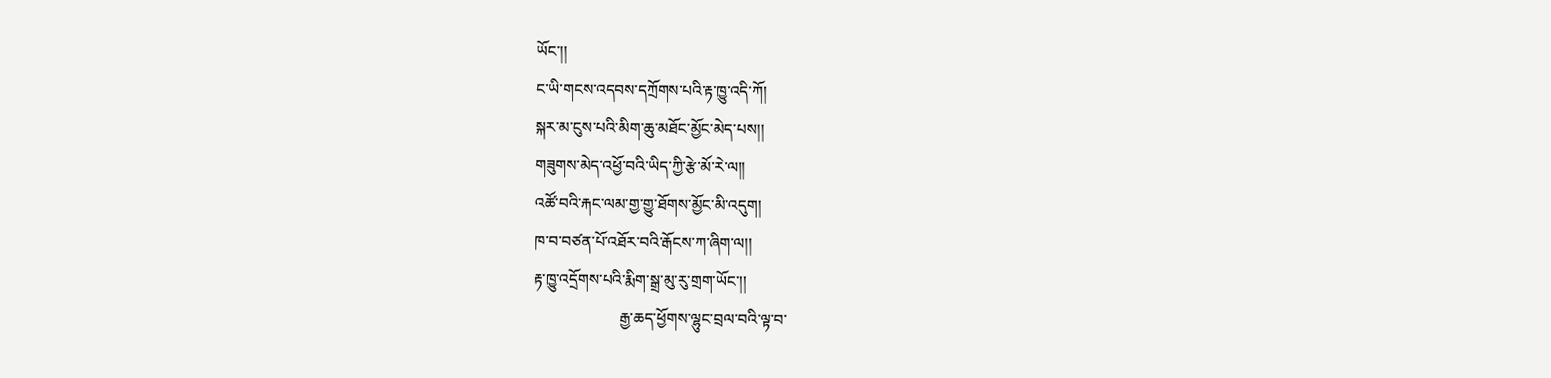ཡོང་།།
ང་ཡི་གངས་འདབས་དཀྲོགས་པའི་རྟ་ཁྱུ་འདི་ཀོ།
སྐར་མ་ངུས་པའི་མིག་ཆུ་མཐོང་མྱོང་མེད་པས།།
གཟུགས་མེད་འཕྱོ་བའི་ཡིད་ཀྱི་རྩེ་མོ་རེ་ལ།།
འཚོ་བའི་རྐང་ལམ་གྱ་གྱུ་ཐོགས་མྱོང་མི་འདུག།
ཁ་བ་བཙན་པོ་འཐོར་བའི་རྒོངས་ཀ་ཞིག་ལ།།
རྟ་ཁྱུ་འདྲོགས་པའི་རྨིག་སྒྲ་མུ་རུ་གྲག་ཡོང་།།
                      རྒྱ་ཆད་ཕྱོགས་ལྷུང་བྲལ་བའི་ལྟ་བ་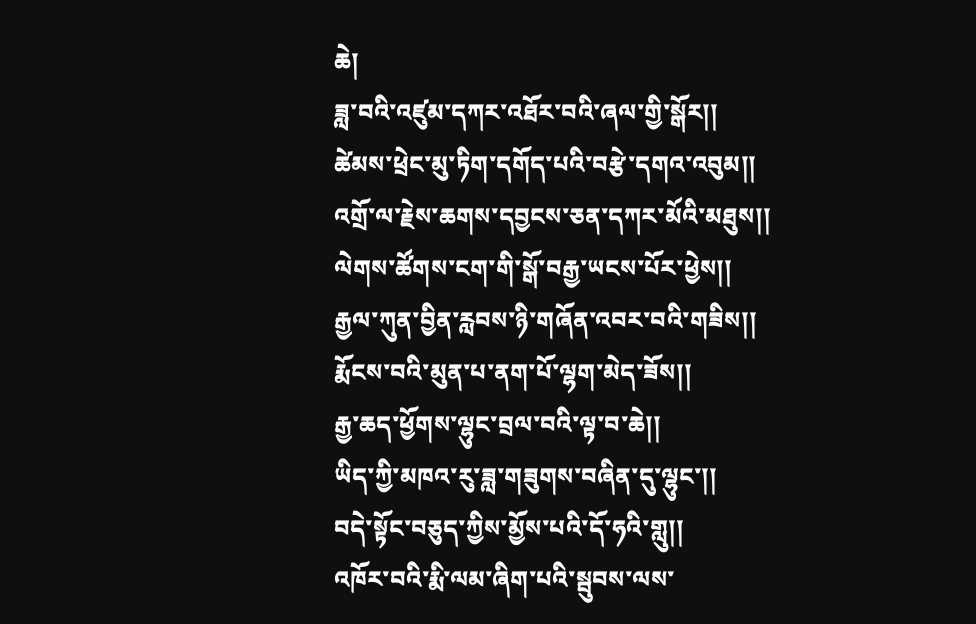ཆེ།
ཟླ་བའི་འཛུམ་དཀར་འཐོར་བའི་ཞལ་གྱི་སྒོར།།
ཚེམས་ཕྲེང་མུ་ཏིག་དགོད་པའི་བརྩེ་དགའ་འབུམ།།
འགྲོ་ལ་རྗེས་ཆགས་དབྱངས་ཅན་དཀར་མོའི་མཐུས།།
ལེགས་ཚོགས་ངག་གི་སྒོ་བརྒྱ་ཡངས་པོར་ཕྱེས།།
རྒྱལ་ཀུན་བྱིན་རླབས་ཉི་གཞོན་འབར་བའི་གཟིས།།
རྨོངས་བའི་མུན་པ་ནག་པོ་ལྷག་མེད་ཟོས།།
རྒྱ་ཆད་ཕྱོགས་ལྷུང་བྲལ་བའི་ལྟ་བ་ཆེ།།
ཡིད་ཀྱི་མཁའ་རུ་ཟླ་གཟུགས་བཞིན་དུ་ལྷུང་།།
བདེ་སྟོང་བཅུད་ཀྱིས་མྱོས་པའི་དོ་ཧའི་གླུ།།
འཁོར་བའི་རྨི་ལམ་ཞིག་པའི་སྦུབས་ལས་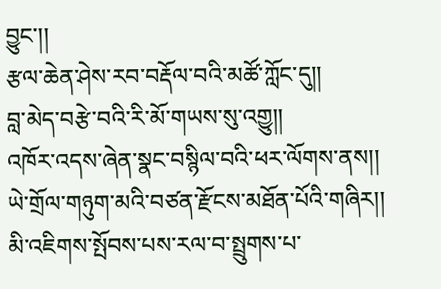བྱུང་།།
རྩལ་ཆེན་ཤེས་རབ་བརྡོལ་བའི་མཚོ་ཀློང་དུ།།
བླ་མེད་བརྩེ་བའི་རི་མོ་གཡས་སུ་འགྱུ།།
འཁོར་འདས་ཞེན་སྣང་བསྙིལ་བའི་ཕར་ལོགས་ནས།།
ཡེ་གྲོལ་གཉུག་མའི་བཙན་རྫོངས་མཐོན་པོའི་གཞིར།།
མི་འཇིགས་སྤོབས་པས་རལ་བ་སྤྲུགས་པ་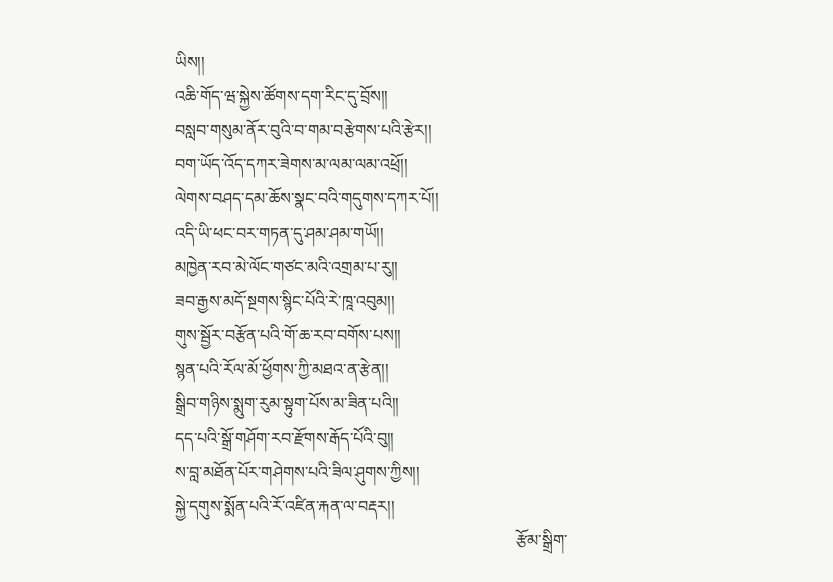ཡིས།།
འཆི་གོད་ཝ་སྐྱེས་ཚོགས་དག་རིང་དུ་བྲོས།།
བསླབ་གསུམ་ནོར་བུའི་བ་གམ་བརྩེགས་པའི་རྩེར།།
བག་ཡོད་འོད་དཀར་ཟེགས་མ་ལམ་ལམ་འཕྲོ།།
ལེགས་བཤད་དམ་ཆོས་སྣང་བའི་གདུགས་དཀར་པོ།།
འདི་ཡི་ཕང་བར་གཏན་དུ་ཤམ་ཤམ་གཡོ།།
མཁྱེན་རབ་མེ་ལོང་གཙང་མའི་འགྲམ་པ་རུ།།
ཟབ་རྒྱས་མདོ་སྔགས་སྙིང་པོའི་རེ་ཁཱ་འབུམ།།
གུས་སྦྱོར་བརྩོན་པའི་གོ་ཆ་རབ་བགོས་པས།།
སྙན་པའི་རོལ་མོ་ཕྱོགས་ཀྱི་མཐའ་ན་རྩེན།།
སྒྲིབ་གཉིས་སྨུག་རུམ་སྟུག་པོས་མ་ཟིན་པའི།།
དད་པའི་སྒྲོ་གཤོག་རབ་རྫོགས་རྒོད་པོའི་བུ།།
ས་བླ་མཐོན་པོར་གཤེགས་པའི་ཟིལ་ཤུགས་ཀྱིས།།
སྐྱེ་དགུས་སྨོན་པའི་རོ་འཛིན་རྐན་ལ་བརྡར།།
                                                                                  རྩོམ་སྒྲིག་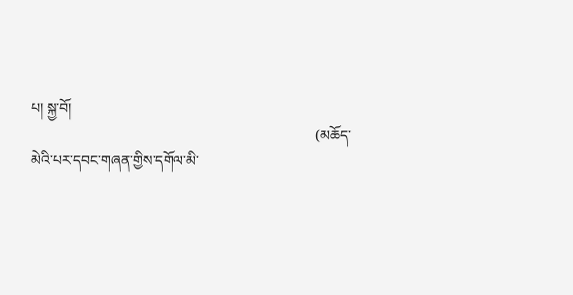པ། སྐྱ་བོ།
                                                                              (མཆོད་མེའི་པར་དབང་གཞན་གྱིས་དགོལ་མི་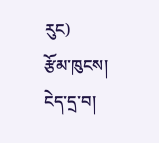རུང)
རྩོམ་ཁུངས། ངེད་དྲ་བ།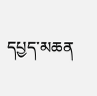དཔྱད་མཆན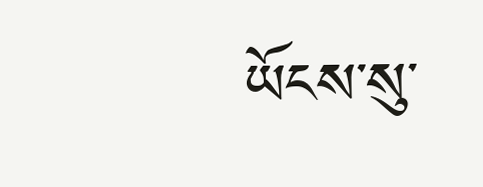ཡོངས་སུ་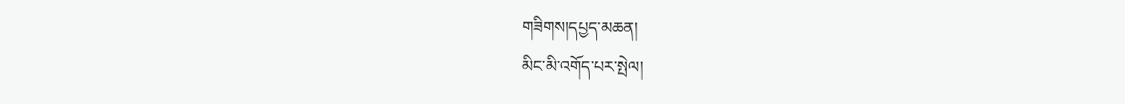གཟིགས།དཔྱད་མཆན།
མིང་མི་འགོད་པར་སྤེལ།